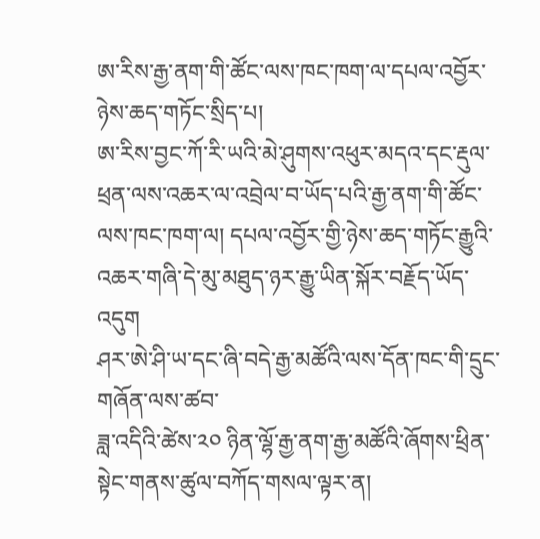ཨ་རིས་རྒྱ་ནག་གི་ཚོང་ལས་ཁང་ཁག་ལ་དཔལ་འབྱོར་ཉེས་ཆད་གཏོང་སྲིད་པ།
ཨ་རིས་བྱང་ཀོ་རི་ཡའི་མེ་ཤུགས་འཕུར་མདའ་དང་རྡུལ་ཕྲན་ལས་འཆར་ལ་འབྲེལ་བ་ཡོད་པའི་རྒྱ་ནག་གི་ཚོང་ལས་ཁང་ཁག་ལ། དཔལ་འབྱོར་གྱི་ཉེས་ཆད་གཏོང་རྒྱུའི་འཆར་གཞི་དེ་མུ་མཐུད་ཉར་རྒྱུ་ཡིན་སྐོར་བརྗོད་ཡོད་འདུག
ཤར་ཨེ་ཤི་ཡ་དང་ཞི་བདེ་རྒྱ་མཚོའི་ལས་དོན་ཁང་གི་དྲུང་གཞོན་ལས་ཚབ་
ཟླ་འདིའི་ཚེས་༢༠ ཉིན་ལྷོ་རྒྱ་ནག་རྒྱ་མཚོའི་ཞོགས་ཕྲིན་སྟེང་གནས་ཚུལ་བཀོད་གསལ་ལྟར་ན།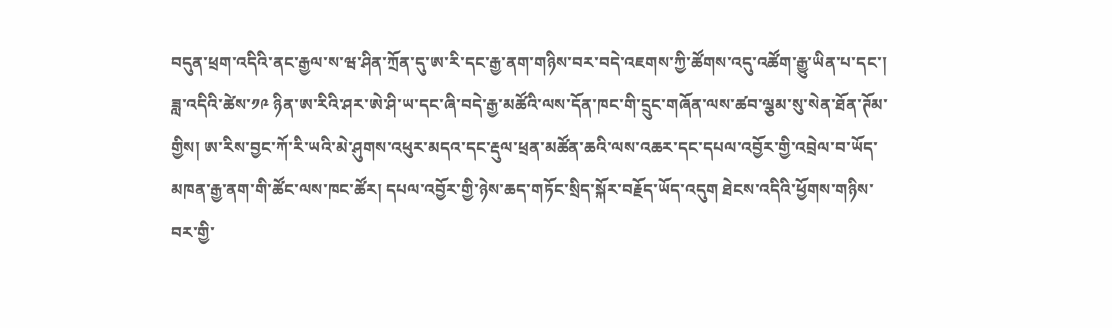བདུན་ཕྲག་འདིའི་ནང་རྒྱལ་ས་ཝ་ཤིན་ཀྲོན་དུ་ཨ་རི་དང་རྒྱ་ནག་གཉིས་བར་བདེ་འཇགས་ཀྱི་ཚོགས་འདུ་འཚོག་རྒྱུ་ཡིན་པ་དང་། ཟླ་འདིའི་ཚེས་༡༩ ཉིན་ཨ་རིའི་ཤར་ཨེ་ཤི་ཡ་དང་ཞི་བདེ་རྒྱ་མཚོའི་ལས་དོན་ཁང་གི་དྲུང་གཞོན་ལས་ཚབ་ལྕམ་སུ་སེན་ཐོན་ཊོམ་གྱིས། ཨ་རིས་བྱང་ཀོ་རི་ཡའི་མེ་ཤུགས་འཕུར་མདའ་དང་རྡུལ་ཕྲན་མཚོན་ཆའི་ལས་འཆར་དང་དཔལ་འབྱོར་གྱི་འབྲེལ་བ་ཡོད་མཁན་རྒྱ་ནག་གི་ཚོང་ལས་ཁང་ཚོར། དཔལ་འབྱོར་གྱི་ཉེས་ཆད་གཏོང་སྲིད་སྐོར་བརྗོད་ཡོད་འདུག ཐེངས་འདིའི་ཕྱོགས་གཉིས་བར་གྱི་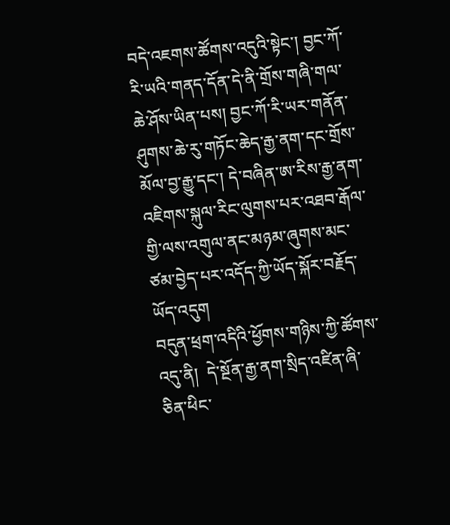བདེ་འཇགས་ཚོགས་འདུའི་སྟེང་། བྱང་ཀོ་རི་ཡའི་གནད་དོན་དེ་ནི་གྲོས་གཞི་གལ་ཆེ་ཤོས་ཡིན་པས། བྱང་ཀོ་རི་ཡར་གནོན་ཤུགས་ཆེ་རུ་གཏོང་ཆེད་རྒྱ་ནག་དང་གྲོས་མོལ་བྱ་རྒྱུ་དང་། དེ་བཞིན་ཨ་རིས་རྒྱ་ནག་འཇིགས་སྐུལ་རིང་ལུགས་པར་འཐབ་རྒོལ་གྱི་ལས་འགུལ་ནང་མཉམ་ཞུགས་མང་ཙམ་བྱེད་པར་འདོད་ཀྱི་ཡོད་སྐོར་བརྗོད་ཡོད་འདུག
བདུན་ཕྲག་འདིའི་ཕྱོགས་གཉིས་ཀྱི་ཚོགས་འདུ་ནི།  དེ་སྔོན་རྒྱ་ནག་སྲིད་འཛིན་ཞི་ཅིན་ཕིང་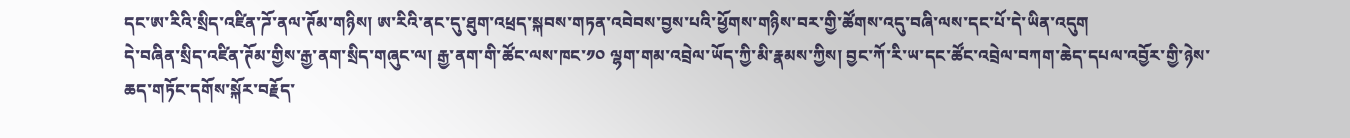དང་ཨ་རིའི་སྲིད་འཛིན་ཌོ་ནལ་ཊོམ་གཉིས། ཨ་རིའི་ནང་དུ་ཐུག་འཕྲད་སྐབས་གཏན་འབེབས་བྱས་པའི་ཕྱོགས་གཉིས་བར་གྱི་ཚོགས་འདུ་བཞི་ལས་དང་པོ་དེ་ཡིན་འདུག
དེ་བཞིན་སྲིད་འཛིན་ཊོམ་གྱིས་རྒྱ་ནག་སྲིད་གཞུང་ལ། རྒྱ་ནག་གི་ཚོང་ལས་ཁང་༡༠ ལྷག་གམ་འབྲེལ་ཡོད་ཀྱི་མི་རྣམས་ཀྱིས། བྱང་ཀོ་རི་ཡ་དང་ཚོང་འབྲེལ་བཀག་ཆེད་དཔལ་འབྱོར་གྱི་ཉེས་ཆད་གཏོང་དགོས་སྐོར་བརྗོད་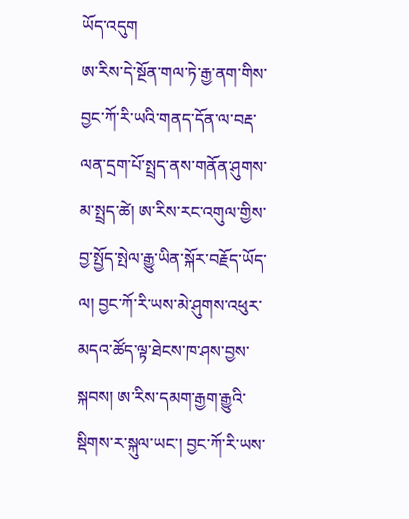ཡོད་འདུག
ཨ་རིས་དེ་སྔོན་གལ་ཏེ་རྒྱ་ནག་གིས་བྱང་ཀོ་རི་ཡའི་གནད་དོན་ལ་བརྡ་ལན་དྲག་པོ་སྤྲད་ནས་གནོན་ཤུགས་མ་སྤྲད་ཚེ། ཨ་རིས་རང་འགུལ་གྱིས་བྱ་སྤྱོད་སྤེལ་རྒྱུ་ཡིན་སྐོར་བརྗོད་ཡོད་ལ། བྱང་ཀོ་རི་ཡས་མེ་ཤུགས་འཕུར་མདའ་ཚོད་ལྟ་ཐེངས་ཁ་ཤས་བྱས་སྐབས། ཨ་རིས་དམག་རྒྱག་རྒྱུའི་སྡིགས་ར་སྐུལ་ཡང་། བྱང་ཀོ་རི་ཡས་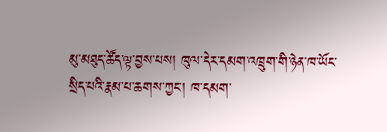མུ་མཐུད་ཚོད་ལྟ་བྱས་པས། ཁུལ་དེར་དམག་འཁྲུག་གི་ཉེན་ཁ་ཡོང་སྲིད་པའི་རྣམ་པ་ཆགས་ཀྱང་། ཁ་དམག་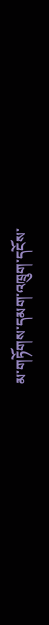མ་གཏོགས་དམག་འཁྲུག་དངོས་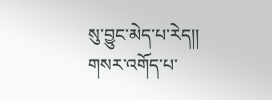སུ་བྱུང་མེད་པ་རེད།།
གསར་འགོད་པ་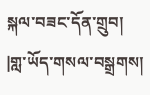སྐལ་བཟང་དོན་གྲུབ།
|གླ་ཡོད་གསལ་བསྒྲགས།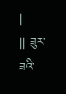|
|| ཟུར་ཟའི་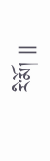རི་མོ། ||